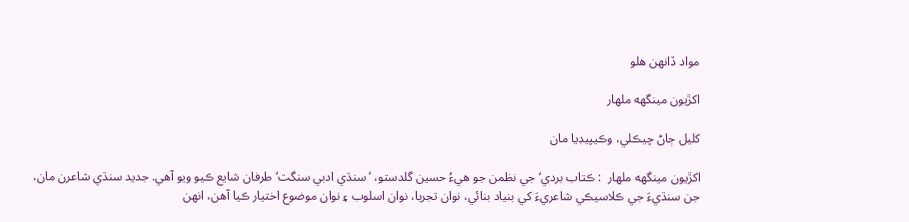مواد ڏانھن هلو

اکڙيون مينگهه ملهار

کليل ڄاڻ چيڪلي، وڪيپيڊيا مان

اکڙيون مينگهه ملهار  : ڪتاب بردي‘ جي نظمن جو هيءُ حسين گلدستو، ’سنڌي ادبي سنگت‘ طرفان شايع ڪيو ويو آهي. جديد سنڌي شاعرن مان، جن سنڌيءَ جي ڪلاسيڪي شاعريءَ کي بنياد بنائي، نوان تجربا، نوان اسلوب ۽ نوان موضوع اختيار ڪيا آهن، انهن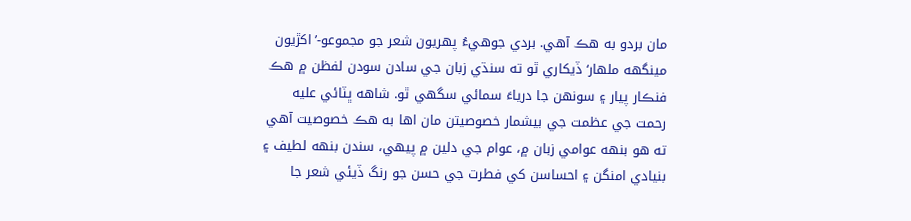مان بردو به هڪ آهي. بردي جوهيءُ پهريون شعر جو مجموعو-’اکڙيون مينگهه ملهار‘ ڏيکاري ٿو ته سنڌي زبان جي سادن سودن لفظن ۾ هڪ فنڪار پيار ۽ سونهن جا درياءَ سمائي سگهي ٿو. شاهه ڀٽائي عليه رحمت جي عظمت جي بيشمار خصوصيتن مان اها به هڪ خصوصيت آهي ته هو بنهه عوامي زبان ۾، عوام جي دلين ۾ پيهي، سندن بنهه لطيف ۽ بنيادي امنگن ۽ احساسن کي فطرت جي حسن جو رنگ ڏيئي شعر جا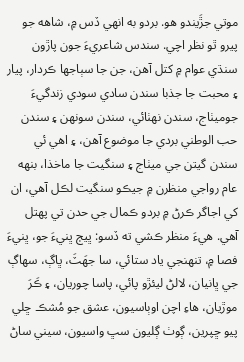موتي جڙَيندو هو. بردو به انهي ڏس ۾، شاهه جو پيرو ٿو نظر اچي. سندس شاعريءَ جون پاڙون سنڌي عوام ۾ کتل آهن، جن جا سٻاجها ڪردار، پيار ۽ محبت جا جذبا سندن سادي سودي زندگيءَ جوميٺاج، سندن نهٺائي، سندن سونهن ۽ سندن حب الوطني بردي جا موضوع آهن، ۽ اهي ئي سندن گيتن جي ميٺاج ۽ سنگيت جا ماخذا، بنهه عام رواجي منظرن ۾ جيڪو سنگيت لڪل آهي، ان کي اجاگر ڪرڻ ۾ بردو ڪمال جي حدن تي پهتل آهي. هيءَ منظر ڪشي ته ڏسو: ڀيڄ ڀنيءَ جو، ڀنيءَ فصا ۾، تنهنجي ياد ستائي، سا جهَٽَ، ڀاڳ، سهاڳ جي ڀانيان، لالڻ ليئڙو پائي، پاسا چوريان، ۽ ڪَرَ موڙيان، هاءِ اچن اوٻاسيون، عشق جو مُشڪ ڇلي پيو ڇپرين، ڳوٺ ڳليون سڀ واسيون، سيني ساڻ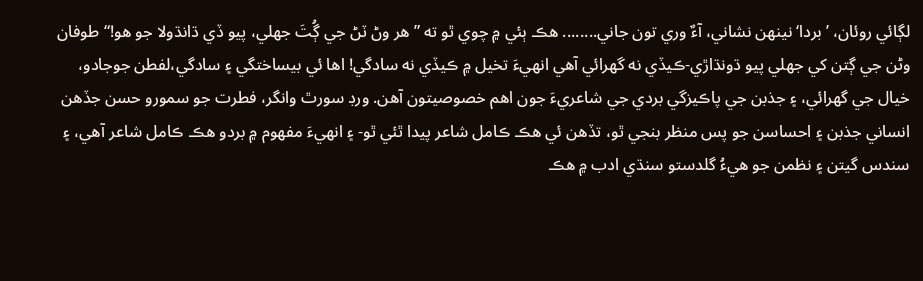لڳائي روئان، ’بردا‘ نينهن نشاني، آءٌ وري تون جاني........ هڪ ٻئي ۾ چوي ٿو ته ”هر وڻ ٽڻ جي ڳُتَ جهلي، پيو ڏي ڌانڌولا جو هو!“ طوفان وڻن جي ڳتن کي جهلي پيو ڌونڌاڙي-ڪيڏي نه گهرائي آهي انهيءَ تخيل ۾ ڪيڏي نه سادگي! اها ئي بيساختگي ۽ سادگي،لفطن جوجادو، خيال جي گهرائي، ۽ جذبن جي پاڪيزگي بردي جي شاعريءَ جون اهم خصوصيتون آهن. ورڊ سورٿ وانگر، فطرت جو سمورو حسن جڏهن انساني جذبن ۽ احساسن جو پس منظر بنجي ٿو، تڏهن ئي هڪ ڪامل شاعر پيدا ٿئي ٿو- ۽ انهيءَ مفهوم ۾ بردو هڪ ڪامل شاعر آهي، ۽ سندس گيتن ۽ نظمن جو هيءُ گلدستو سنڌي ادب ۾ هڪ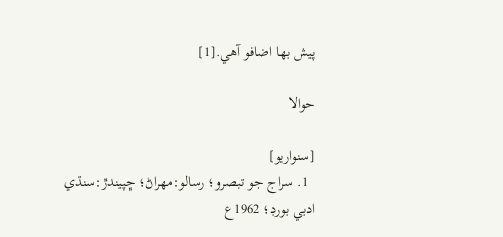پيش بها اضافو آهي.[1]

حوالا

[سنواريو]
  1. سراج جو تبصرو؛ رسالو:مهراڻ؛ ڇپيندڙ:سنڌي ادبي بورڊ؛ 1962ع